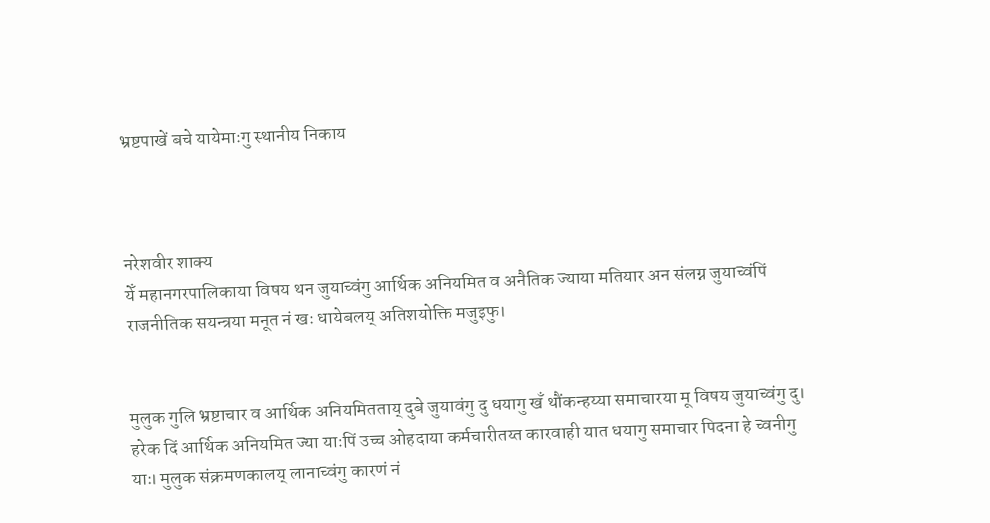भ्रष्टपाखें बचे यायेमाःगु स्थानीय निकाय



नरेशवीर शाक्य
येँ महानगरपालिकाया विषय थन जुयाच्वंगु आर्थिक अनियमित व अनैतिक ज्याया मतियार अन संलग्न जुयाच्वंपिं राजनीतिक सयन्त्रया मनूत नं खः धायेबलय् अतिशयोक्ति मजुइफु।


मुलुक गुलि भ्रष्टाचार व आर्थिक अनियमितताय् दुबे जुयावंगु दु धयागु खँ थौंकन्हय्या समाचारया मू विषय जुयाच्वंगु दु। हरेक दिं आर्थिक अनियमित ज्या याःपिं उच्च ओहदाया कर्मचारीतय्त कारवाही यात धयागु समाचार पिदना हे च्वनीगु याः। मुलुक संक्रमणकालय् लानाच्वंगु कारणं नं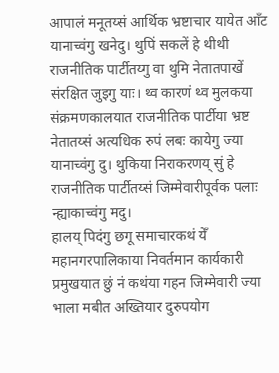आपालं मनूतय्सं आर्थिक भ्रष्टाचार यायेत आँट यानाच्वंगु खनेदु। थुपिं सकलें हे थीथी राजनीतिक पार्टीतय्गु वा थुमि नेतातपाखें संरक्षित जुइगु याः। थ्व कारणं थ्व मुलकया संक्रमणकालयात राजनीतिक पार्टीया भ्रष्ट नेतातय्सं अत्यधिक रुपं लबः कायेगु ज्या यानाच्वंगु दु। थुकिया निराकरणय् सुं हे राजनीतिक पार्टीतय्सं जिम्मेवारीपूर्वक पलाः न्ह्याकाच्वंगु मदु।
हालय् पिदंगु छगू समाचारकथं येँ महानगरपालिकाया निवर्तमान कार्यकारी प्रमुखयात छुं नं कथंया गहन जिम्मेवारी ज्या भाला मबीत अख्तियार दुरुपयोग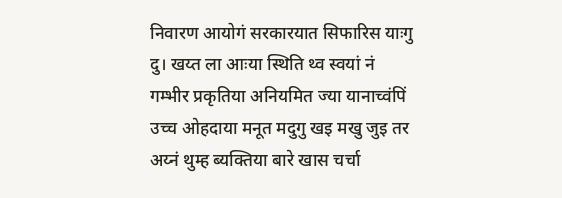निवारण आयोगं सरकारयात सिफारिस याःगु दु। खय्त ला आःया स्थिति थ्व स्वयां नं गम्भीर प्रकृतिया अनियमित ज्या यानाच्वंपिं उच्च ओहदाया मनूत मदुगु खइ मखु जुइ तर अय्नं थुम्ह ब्यक्तिया बारे खास चर्चा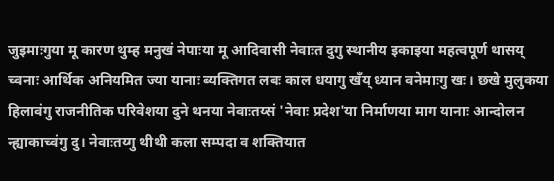जुइमाःगुया मू कारण थुम्ह मनुखं नेपाःया मू आदिवासी नेवाःत दुगु स्थानीय इकाइया महत्वपूर्ण थासय् च्वनाः आर्थिक अनियमित ज्या यानाः ब्यक्तिगत लबः काल धयागु खँय् ध्यान वनेमाःगु खः। छखे मुलुकया हिलावंगु राजनीतिक परिवेशया दुने थनया नेवाःतय्सं 'नेवाः प्रदेश'या निर्माणया माग यानाः आन्दोलन न्ह्याकाच्वंगु दु। नेवाःतय्गु थीथी कला सम्पदा व शक्तियात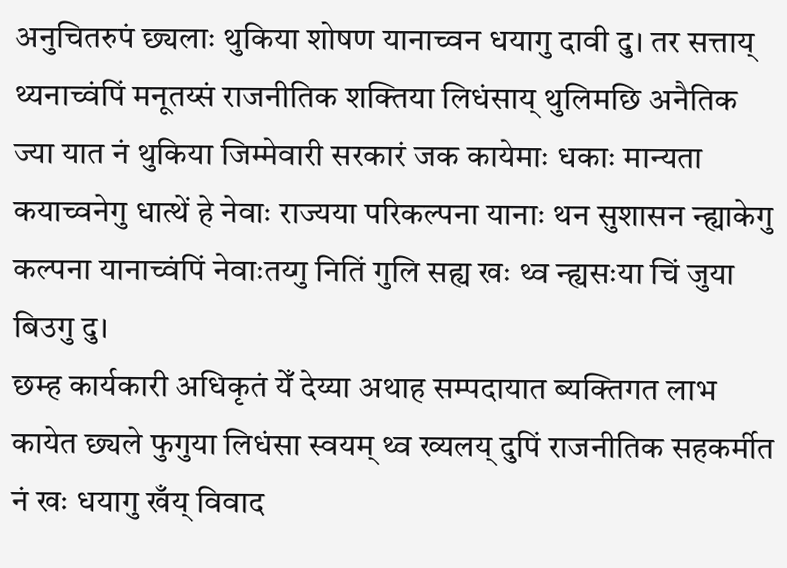अनुचितरुपं छ्यलाः थुकिया शोषण यानाच्वन धयागु दावी दु। तर सत्ताय् थ्यनाच्वंपिं मनूतय्सं राजनीतिक शक्तिया लिधंसाय् थुलिमछि अनैतिक ज्या यात नं थुकिया जिम्मेवारी सरकारं जक कायेमाः धकाः मान्यता कयाच्वनेगु धात्थें हे नेवाः राज्यया परिकल्पना यानाः थन सुशासन न्ह्याकेगु कल्पना यानाच्वंपिं नेवाःतय्गु नितिं गुलि सह्य खः थ्व न्ह्यसःया चिं जुया बिउगु दु।
छम्ह कार्यकारी अधिकृतं येँ देय्या अथाह सम्पदायात ब्यक्तिगत लाभ कायेत छ्यले फुगुया लिधंसा स्वयम् थ्व ख्यलय् दुपिं राजनीतिक सहकर्मीत नं खः धयागु खँय् विवाद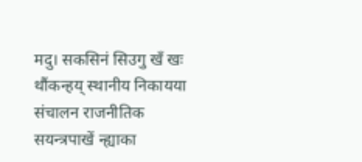मदु। सकसिनं सिउगु खँ खः थौंकन्हय् स्थानीय निकायया संचालन राजनीतिक सयन्त्रपाखें न्ह्याका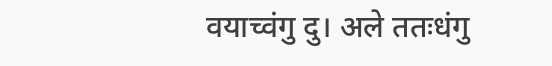वयाच्वंगु दु। अले ततःधंगु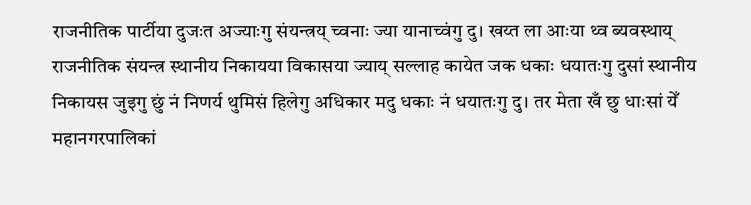राजनीतिक पार्टीया दुजःत अज्याःगु संयन्त्रय् च्वनाः ज्या यानाच्वंगु दु। खय्त ला आःया थ्व ब्यवस्थाय् राजनीतिक संयन्त्र स्थानीय निकायया विकासया ज्याय् सल्लाह कायेत जक धकाः धयातःगु दुसां स्थानीय निकायस जुइगु छुं नं निणर्य थुमिसं हिलेगु अधिकार मदु धकाः नं धयातःगु दु। तर मेता खँ छु धाःसां येँ महानगरपालिकां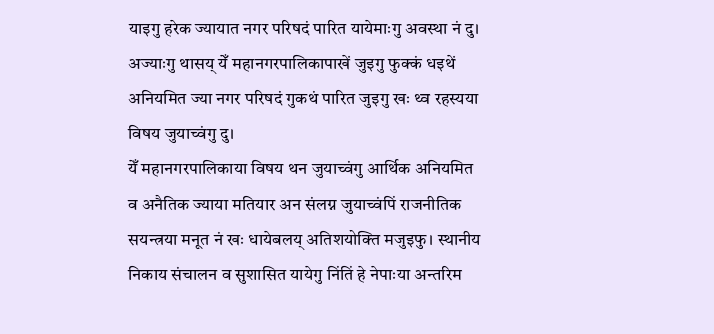याइगु हरेक ज्यायात नगर परिषदं पारित यायेमाःगु अवस्था नं दु। अज्याःगु थासय् येँ महानगरपालिकापाखें जुइगु फुक्कं धइथें अनियमित ज्या नगर परिषदं गुकथं पारित जुइगु खः थ्व रहस्यया विषय जुयाच्वंगु दु।
येँ महानगरपालिकाया विषय थन जुयाच्वंगु आर्थिक अनियमित व अनैतिक ज्याया मतियार अन संलग्न जुयाच्वंपिं राजनीतिक सयन्त्रया मनूत नं खः धायेबलय् अतिशयोक्ति मजुइफु। स्थानीय निकाय संचालन व सुशासित यायेगु निंतिं हे नेपाःया अन्तरिम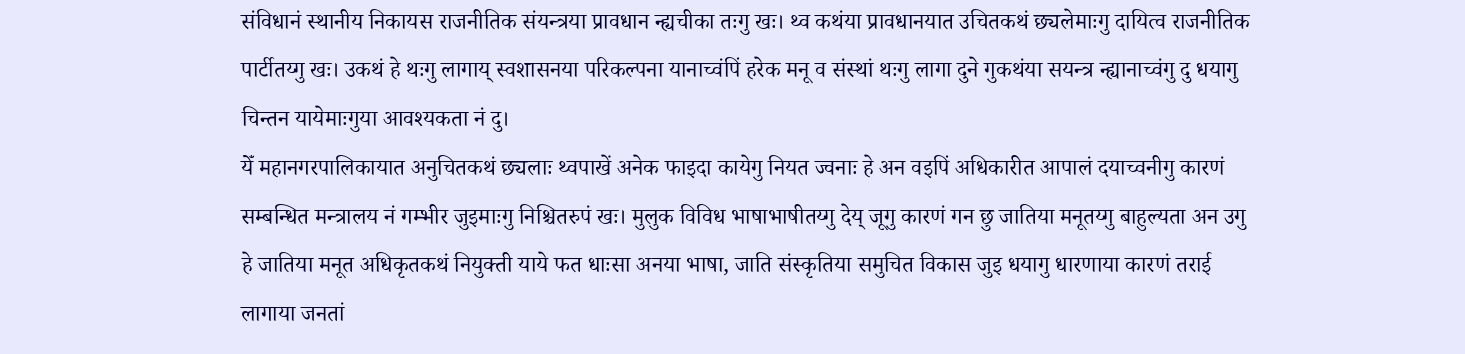संविधानं स्थानीय निकायस राजनीतिक संयन्त्रया प्रावधान न्ह्यचीका तःगु खः। थ्व कथंया प्रावधानयात उचितकथं छ्यलेमाःगु दायित्व राजनीतिक पार्टीतय्गु खः। उकथं हे थःगु लागाय् स्वशासनया परिकल्पना यानाच्वंपिं हरेक मनू व संस्थां थःगु लागा दुने गुकथंया सयन्त्र न्ह्यानाच्वंगु दु धयागु चिन्तन यायेमाःगुया आवश्यकता नं दु।
येँ महानगरपालिकायात अनुचितकथं छ्यलाः थ्वपाखें अनेक फाइदा कायेगु नियत ज्वनाः हे अन वइपिं अधिकारीत आपालं दयाच्वनीगु कारणं सम्बन्धित मन्त्रालय नं गम्भीर जुइमाःगु निश्चितरुपं खः। मुलुक विविध भाषाभाषीतय्गु देय् जूगु कारणं गन छु जातिया मनूतय्गु बाहुल्यता अन उगु हे जातिया मनूत अधिकृतकथं नियुक्ती याये फत धाःसा अनया भाषा, जाति संस्कृतिया समुचित विकास जुइ धयागु धारणाया कारणं तराई लागाया जनतां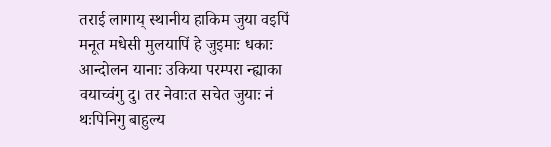तराई लागाय् स्थानीय हाकिम जुया वइपिं मनूत मधेसी मुलयापिं हे जुइमाः धकाः आन्दोलन यानाः उकिया परम्परा न्ह्याका वयाच्वंगु दु। तर नेवाःत सचेत जुयाः नं थःपिनिगु बाहुल्य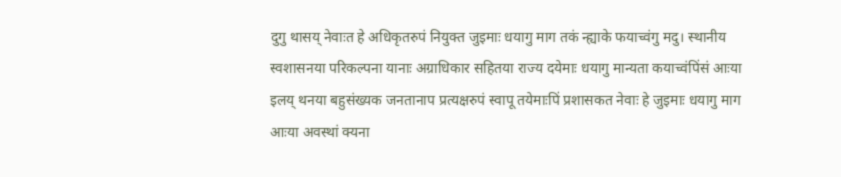दुगु थासय् नेवाःत हे अधिकृतरुपं नियुक्त जुइमाः धयागु माग तकं न्ह्याके फयाच्वंगु मदु। स्थानीय स्वशासनया परिकल्पना यानाः अग्राधिकार सहितया राज्य दयेमाः धयागु मान्यता कयाच्वंपिंसं आःया इलय् थनया बहुसंख्यक जनतानाप प्रत्यक्षरुपं स्वापू तयेमाःपिं प्रशासकत नेवाः हे जुइमाः धयागु माग आःया अवस्थां क्यना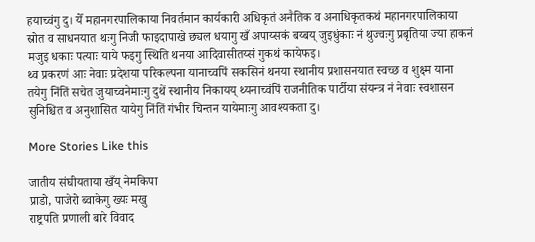हयाच्वंगु दु। येँ महानगरपालिकाया निवर्तमान कार्यकारी अधिकृतं अनैतिक व अनाधिकृतकथं महानगरपालिकाया स्रोत व साधनयात थःगु निजी फाइदापाखे छ्यल धयागु खँ अपाय्सकं बय्बय् जुइधुंकाः नं थुज्वःगु प्रबृतिया ज्या हाकनं मजुइ धकाः पत्याः याये फइगु स्थिति थनया आदिवासीतय्सं गुकथं कायेफइ।
थ्व प्रकरणं आः नेवाः प्रदेशया परिकल्पना यानाच्वपिं सकसिनं थनया स्थानीय प्रशासनयात स्वच्छ व शुक्ष्म याना तयेगु निंतिं सचेत जुयाच्वनेमाःगु दुथें स्थानीय निकायय् थ्यनाच्वंपिं राजनीतिक पार्टीया संयन्त्र नं नेवाः स्वशासन सुनिश्चित व अनुशासित यायेगु निंतिं गंभीर चिन्तन यायेमाःगु आवश्यकता दु।

More Stories Like this

जातीय संघीयताया खँय् नेमकिपा
प्राडो, पाजेरो ब्वाकेगु ख्यः मखु
राष्ट्रपति प्रणाली बारे विवाद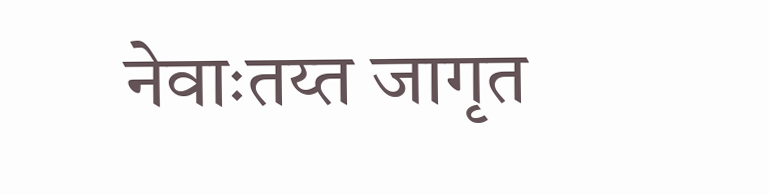नेवाःतय्त जागृत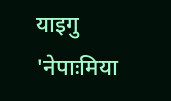याइगु 'नेपाःमिया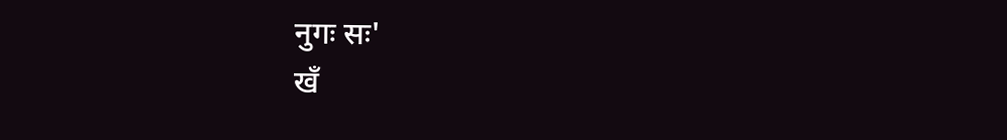नुगः सः'
खँ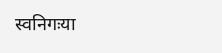स्वनिगःया